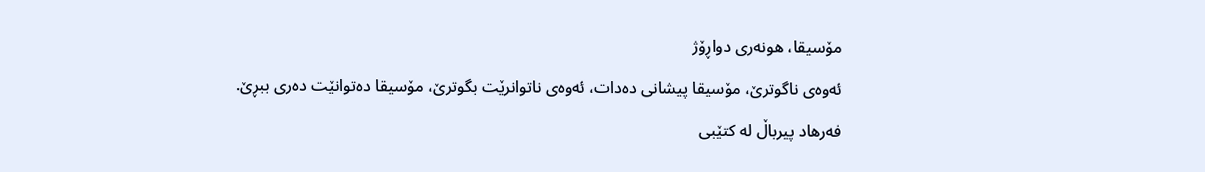مۆسیقا، هونەری دواڕۆژ
ئەوەی ناگوترێ، مۆسیقا پیشانی دەدات، ئەوەی ناتوانرێت بگوترێ، مۆسیقا دەتوانێت دەری ببڕێ.
فەرهاد پیرباڵ لە کتێبی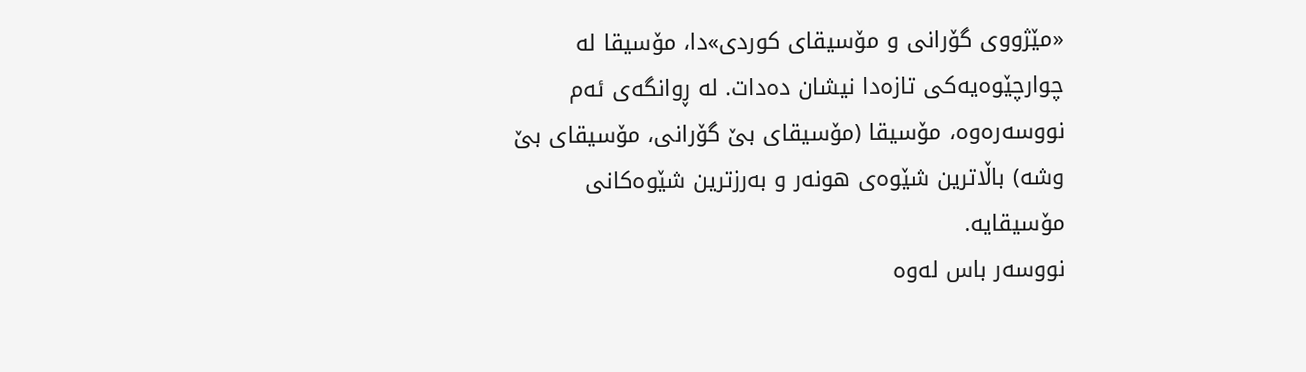«مێژووی گۆرانی و مۆسیقای کوردی»دا، مۆسیقا لە چوارچێوەیەکی تازەدا نیشان دەدات. لە ڕوانگەی ئەم نووسەرەوە، مۆسیقا (مۆسیقای بێ گۆرانی، مۆسیقای بێ وشە) باڵاترین شێوەی هونەر و بەرزترین شێوەکانی مۆسیقایە.
نووسەر باس لەوە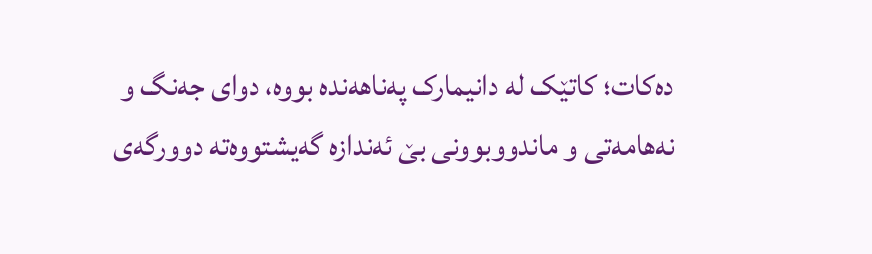دەکات؛ کاتێک لە دانیمارک پەناهەندە بووە، دوای جەنگ و نەهامەتی و ماندووبوونی بێ ئەندازە گەیشتووەتە دوورگەی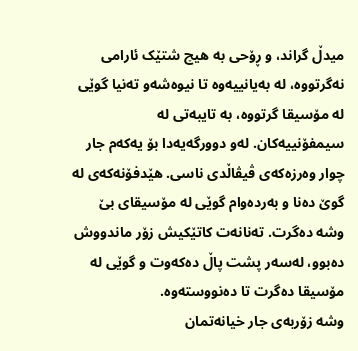میدڵ گراند، و ڕۆحی بە هیچ شتێک ئارامی نەگرتووە، لە بەیانییەوە تا نیوەشەو تەنیا گوێی لە مۆسیقا گرتووە، بە تایبەتی لە سیمفۆنییەکان. لەو دوورگەیەدا بۆ یەکەم جار چوار وەرزەکەی ڤیڤاڵدی ناسی. هێدفۆنەکەی لە گوێ دەنا و بەردەوام گوێی لە مۆسیقای بێ وشە دەگرت. تەنانەت کاتێکیش زۆر ماندووش دەبوو، لەسەر پشت پاڵ دەکەوت و گوێی لە مۆسیقا دەگرت تا دەنووستەوە.
وشە زۆربەی جار خیانەتمان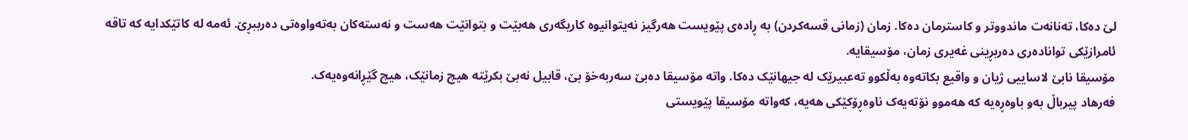لێ دەکا، تەنانەت ماندووتر و کاسترمان دەکا. زمان (زمانی قسەکردن) بە ڕادەی پێویست هەرگیز نەیتوانیوە کاریگەری هەبێت و بتوانێت هەست و نەستەکان بەتەواوەتی دەرببڕێ. ئەمە لە کاتێکدایە کە تاقە ئامرازێکی توانادەری دەربڕینی غەیری زمان، مۆسیقایە.
مۆسیقا نابێ لاساییی ژیان و واقیع بکاتەوە بەڵکوو تەعبیرێک لە جیهانێک دەکا. واتە مۆسیقا دەبێ سەربەخۆ بێ، قابیل نەبێ بکرێتە هیچ زمانێک، هیچ گێڕانەوەیەک.
فەرهاد پیرباڵ بەو باوەڕەیە کە هەموو نۆتەیەک ناوەڕۆکێکی هەیە، کەواتە مۆسیقا پێویستی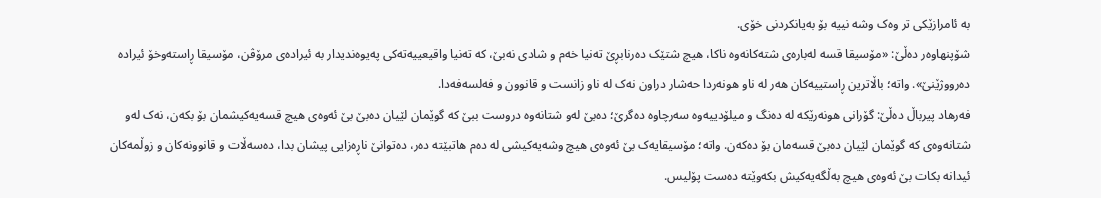بە ئامرازێکی تر وەک وشە نییە بۆ بەیانکردنی خۆی.
شۆپنهاوەر دەڵێ: «مۆسیقا قسە لەبارەی شتەکانەوە ناکا، هیچ شتێک دەرنابڕێ تەنیا خەم و شادی نەبێ، کە تەنیا واقیعییەتەکی پەیوەندیدار بە ئیرادەی مرۆڤن، مۆسیقا ڕاستەوخۆ ئیرادە دەرووژێنێ». واتە؛ باڵاترین ڕاستییەکان هەر لە ناو هونەردا حەشار دراون نەک لە ناو زانست و قانوون و فەلسەفەدا.
فەرهاد پیرباڵ دەڵێ: گۆرانی هونەرێکە لە دەنگ و میلۆدییەوە سەرچاوە دەگرێ؛ دەبێ لەو شتانەوە دروست ببێ کە گوێمان لێیان دەبێ بێ ئەوەی هیچ قسەیەکیشمان بۆ بکەن، نەک لەو شتانەوەی کە گوێمان لێیان دەبێ قسەمان بۆ دەکەن. واتە؛ مۆسیقایەک بێ ئەوەی هیچ وشەیەکیشی لە دەم هاتبێتە دەر، دەتوانێ ناڕەزایی پیشان بدا، دەسەڵات و قانوونەکان و زوڵمەکان ئیدانە بکات بێ ئەوەی هیچ بەڵگەیەکیش بکەوێتە دەست پۆلیس.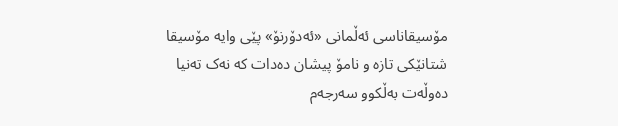مۆسیقاناسی ئەڵمانی «ئەدۆرنۆ» پێی وایە مۆسیقا شتانێکی تازە و نامۆ پیشان دەدات کە نەک تەنیا دەوڵەت بەڵکوو سەرجەم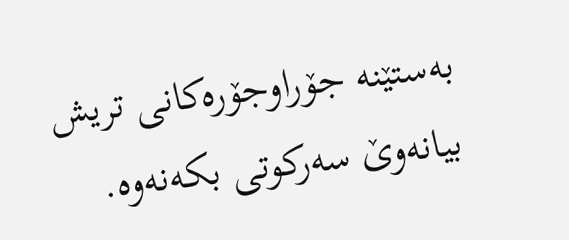بەستێنە جۆراوجۆرەکانی تریش بیانەوێ سەرکوتی بکەنەوە.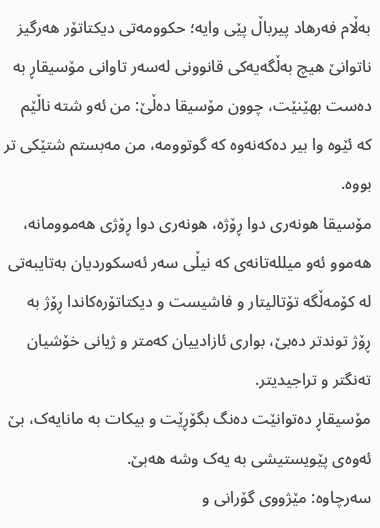بەڵام فەرهاد پیرباڵ پێی وایە؛ حکوومەتی دیکتاتۆر هەرگیز ناتوانێ هیچ بەڵگەیەکی قانوونی لەسەر تاوانی مۆسیقاڕ بە دەست بهێنێت، چوون مۆسیقا دەڵێ: من ئەو شتە ناڵێم کە ئێوە وا بیر دەکەنەوە کە گوتوومە، من مەبستم شتێکی تر بووە.
مۆسیقا هونەری دوا ڕۆژە، هونەری دوا ڕۆژی هەموومانە، هەموو ئەو میللەتانەی کە نیڵی سەر ئەسکوردیان بەتایبەتی لە کۆمەڵگە تۆتالیتار و فاشیست و دیکتاتۆرەکاندا ڕۆژ بە ڕۆژ توندتر دەبێ، بواری ئازادییان کەمتر و ژیانی خۆشیان تەنگتر و تراجیدیتر.
مۆسیقاڕ دەتوانێت دەنگ بگۆڕێت و بیکات بە مانایەک، بێ ئەوەی پێویستیشی بە یەک وشە هەبێ.
سەرچاوە: مێژووی گۆرانی و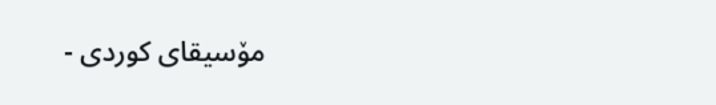مۆسیقای کوردی -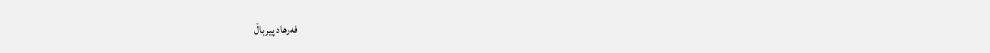فەرهاد پیرباڵ